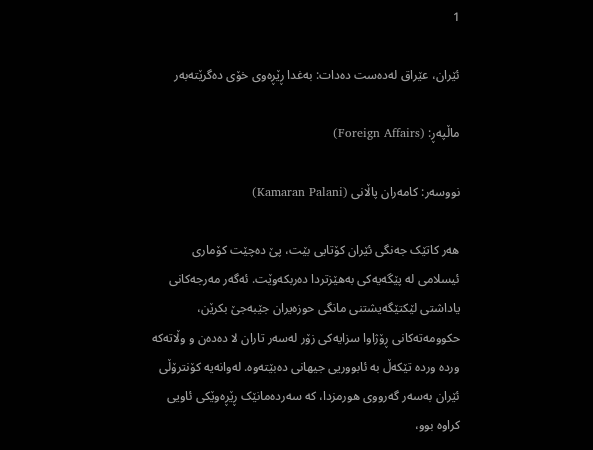1

ئێران، عێراق لەدەست دەدات: بەغدا ڕێڕەوی خۆی دەگرێتەبەر

ماڵپەڕ: (Foreign Affairs)

نووسەر: کامەران پاڵانی (Kamaran Palani)

هەر کاتێک جەنگی ئێران کۆتایی بێت، پێ دەچێت کۆماری ئیسلامی لە پێگەیەکی بەهێزتردا دەربکەوێت. ئەگەر مەرجەکانی یاداشتی لێکتێگەیشتنی مانگی حوزەیران جێبەجێ بکرێن، حکوومەتەکانی ڕۆژاوا سزایەکی زۆر لەسەر تاران لا دەدەن و وڵاتەکە وردە وردە تێکەڵ بە ئابووریی جیهانی دەبێتەوە. لەوانەیە کۆنترۆڵی ئێران بەسەر گەرووی هورمزدا، کە سەردەمانێک ڕێڕەوێکی ئاویی کراوە بوو،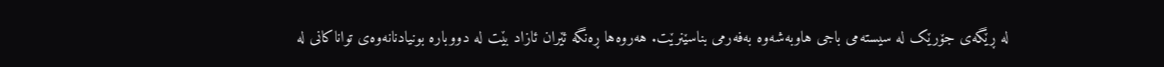لە ڕێگەی جۆرێک لە سیستەمی باجی هاوبەشەوە بەفەرمی بناسێنرێت. هەروەها ڕەنگە ئێران ئازاد بێت لە دووبارە بونیادنانەوەی تواناکانی لە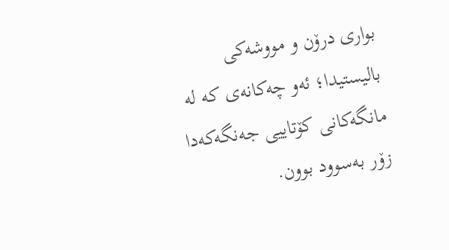بواری درۆن و مووشەکی بالیستیدا؛ ئەو چەکانەی كه‌ لە مانگەکانی کۆتاییی جەنگەکەدا زۆر بەسوود بوون.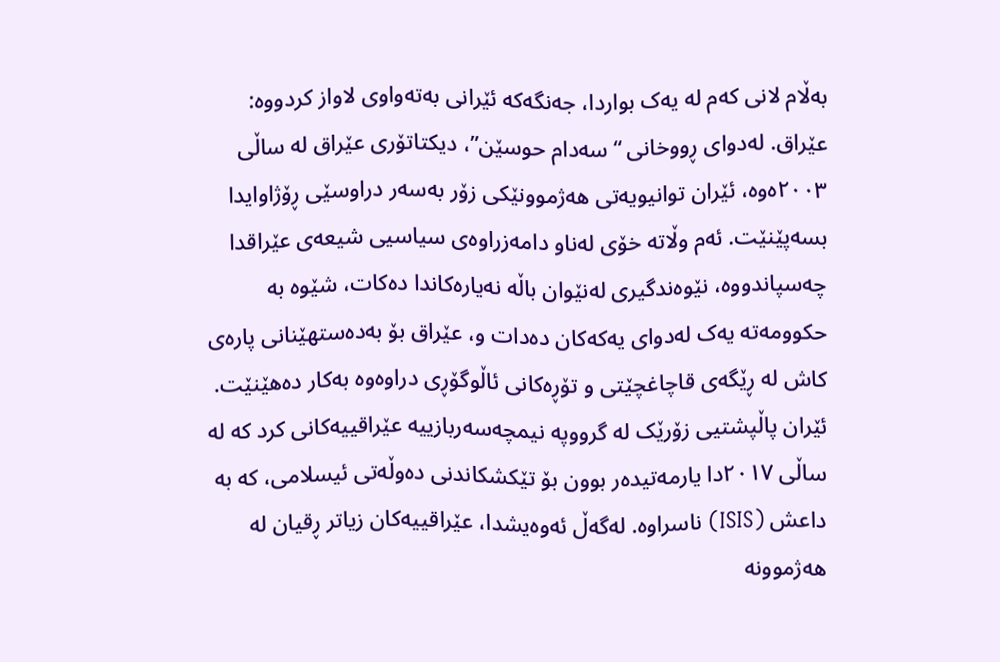بەڵام لانی کەم لە یەک بواردا، جەنگەکە ئێرانی بەتەواوی لاواز کردووە: عێراق. لەدوای ڕووخانی “سەدام حوسێن”، دیکتاتۆری عێراق لە ساڵی ٢٠٠٣ەوە، ئێران توانیویەتی هەژموونێکی زۆر بەسەر دراوسێی ڕۆژاوایدا بسەپێنێت. ئه‌م وڵاته‌ خۆی لەناو دامەزراوەی سیاسیی شیعەی عێراقدا چەسپاندووە، نێوەندگیری لەنێوان باڵە نەیارەکاندا دەکات، شێوە بە حکوومەتە یەک لەدوای یەکەکان دەدات و، عێراق بۆ بەدەستهێنانی پارەی کاش لە ڕێگەی قاچاغچێتی و تۆڕەکانی ئاڵوگۆڕی دراوەوە بەکار دەهێنێت. ئێران پاڵپشتیی زۆرێک لە گرووپە نیمچەسەربازییە عێراقییەکانی کرد کە لە ساڵی ٢٠١٧دا یارمەتیدەر بوون بۆ تێکشکاندنی دەوڵەتی ئیسلامی، کە بە داعش (ISIS) ناسراوە. لەگەڵ ئەوەیشدا، عێراقییەکان زیاتر ڕقیان لە هەژموونە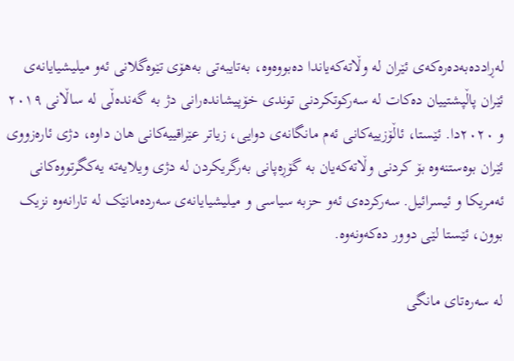لەڕاددەبەدەرەکەی ئێران لە وڵاتەکەیاندا دەبووەوە، بەتایبەتی بەهۆی تێوەگلانی ئەو میلیشیایانەی ئێران پاڵپشتییان دەکات لە سەرکوتکردنی توندی خۆپیشاندەرانی دژ بە گەندەڵی لە ساڵانی ٢٠١٩ و ٢٠٢٠دا. ئێستا، ئاڵۆزییەکانی ئەم مانگانەی دوایی، زیاتر عێراقییەکانی هان داوە، دژی ئارەزووی ئێران بوەستنەوە بۆ کردنی وڵاتەکەیان بە گۆڕەپانی بەرگریکردن لە دژی ویلایەتە یەکگرتووەکانی ئەمریکا و ئیسرائیل. سەرکردەی ئەو حزبە سیاسی و میلیشیایانەی سەردەمانێک لە تارانەوە نزیک بوون، ئێستا لێی دوور دەکەونەوە.

لە سەرەتای مانگی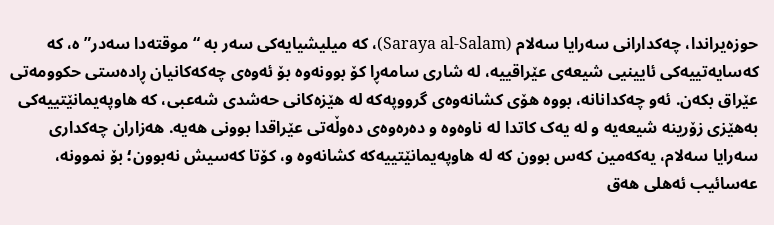حوزەیراندا، چەکدارانی سەرایا سەلام (Saraya al-Salam)، کە میلیشیایەکی سەر بە “موقتەدا سەدر”ە، کە کەسایەتییەکی ئایینیی شیعەی عێراقییە، لە شاری سامەڕا کۆ بوونەوە بۆ ئەوەی چەکەکانیان ڕادەستی حکوومەتی عێراق بکەن. ئەو چەکدانانە، بووە هۆی کشانەوەی گرووپەکە لە هێزەکانی حەشدی شەعبی، کە هاوپەیمانێتییەکی بەهێزی زۆرینە شیعەیە و لە یەک کاتدا لە ناوەوە و دەرەوەی دەوڵەتی عێراقدا بوونی هەیە. هەزاران چەکداری سەرایا سەلام، یەکەمین کەس بوون کە لە هاوپەیمانێتییەکە کشانەوە و، کۆتا کەسیش نەبوون؛ بۆ نموونە، عەسائیب ئەهلی هەق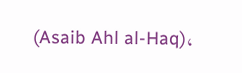(Asaib Ahl al-Haq)،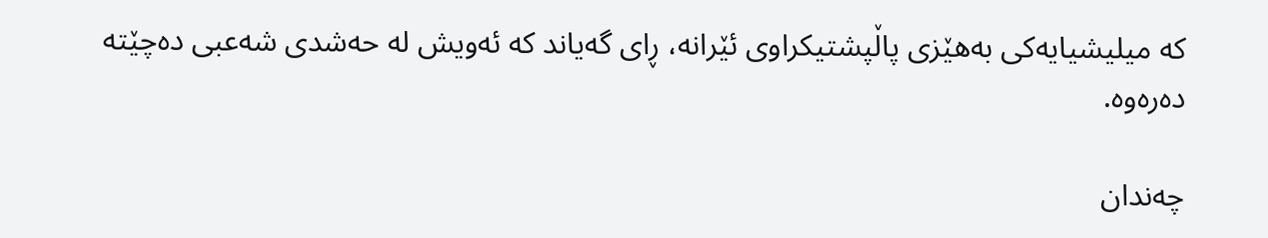کە میلیشیایەکی بەهێزی پاڵپشتیکراوی ئێرانە، ڕای گەیاند کە ئەویش لە حەشدی شەعبی دەچێتە دەرەوە.

چەندان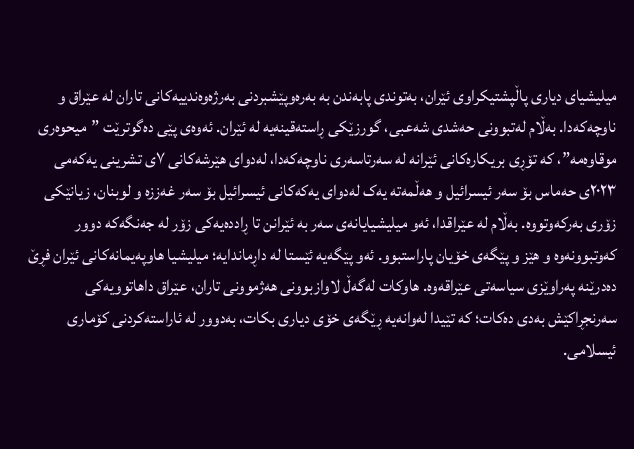میلیشیای دیاری پاڵپشتیکراوی ئێران، بەتوندی پابەندن بە بەرەوپێشبردنی بەرژەوەندییەکانی تاران لە عێراق و ناوچەکەدا. بەڵام لەتبوونی حەشدی شەعبی، گورزێکی ڕاستەقینەیە لە ئێران. ئەوەی پێی دەگوترێت ”میحوەری موقاوەمە”، کە تۆڕی بریکارەکانی ئێرانە لە سەرتاسەری ناوچەکەدا، لەدوای هێرشەکانی ٧ی تشرینی یەکەمی ٢٠٢٣ی حەماس بۆ سەر ئیسرائیل و هەڵمەتە یەک لەدوای یەکەکانی ئیسرائیل بۆ سەر غەززە و لوبنان، زیانێکی زۆری بەرکەوتووە. بەڵام لە عێراقدا، ئەو میلیشیایانەی سەر بە ئێرانن تا ڕاددەیەکی زۆر لە جەنگەکە دوور کەوتبوونەوە و هێز و پێگەی خۆیان پاراستبوو. ئەو پێگەیە ئێستا لە داڕماندایە؛ میلیشیا هاوپەیمانەکانی ئێران فڕێ ده‌درێنه‌ پەراوێزی سیاسەتی عێراقه‌وه‌. هاوکات لەگەڵ لاوازبوونی هەژموونی تاران، عێراق داهاتوویەکی سەرنجڕاکێش بەدی دەکات؛ کە تێیدا لەوانەیە ڕێگەی خۆی دیاری بکات، بەدوور لە ئاراستەکردنی کۆماری ئیسلامی.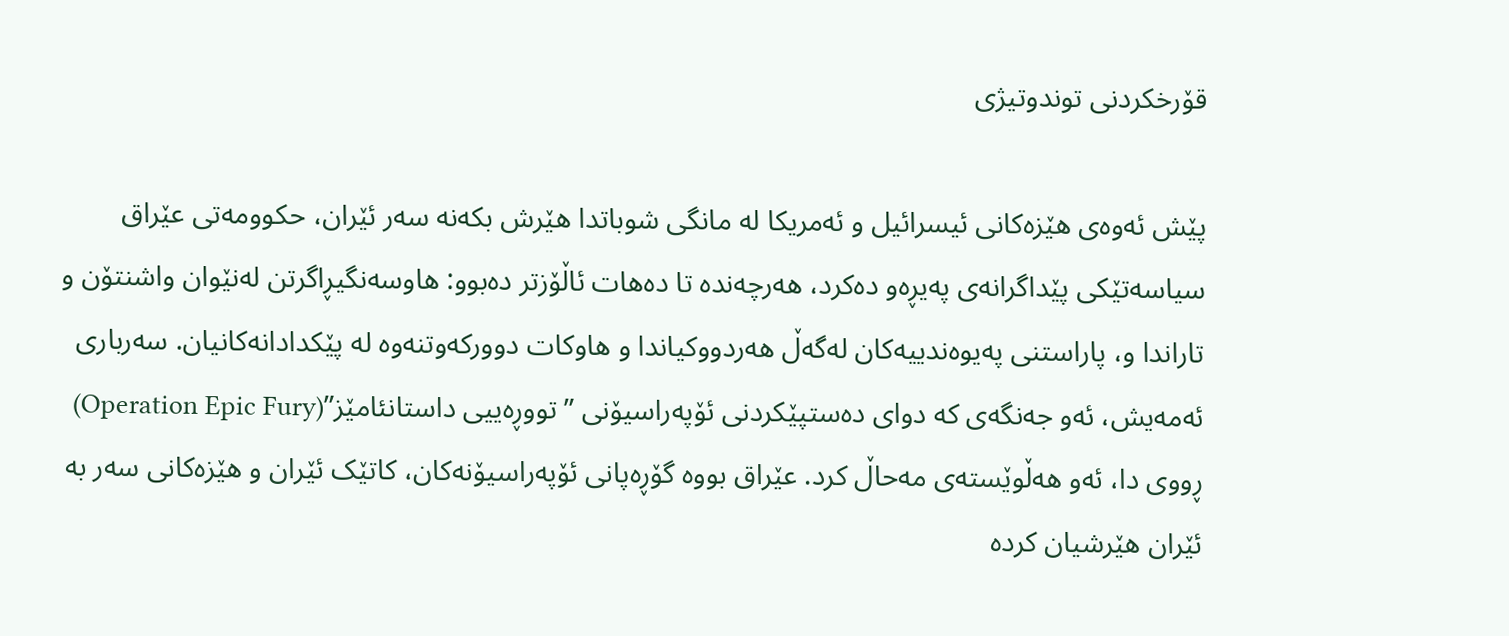قۆرخکردنی توندوتیژی

پێش ئەوەی هێزەکانی ئیسرائیل و ئەمریکا لە مانگی شوباتدا هێرش بکەنە سەر ئێران، حکوومەتی عێراق سیاسەتێکی پێداگرانەی پەیڕەو دەکرد، هەرچەندە تا دەهات ئاڵۆزتر دەبوو: هاوسەنگیڕاگرتن لەنێوان واشنتۆن و تاراندا و، پاراستنی پەیوەندییەکان لەگەڵ هەردووکیاندا و هاوکات دوورکەوتنەوە لە پێکدادانەکانیان. سەرباری ئەمەیش، ئەو جەنگەی کە دوای دەستپێکردنی ئۆپەراسیۆنی ”تووڕەییی داستانئامێز”(Operation Epic Fury)  ڕووی دا، ئەو هەڵوێستەی مەحاڵ کرد. عێراق بووە گۆڕەپانی ئۆپەراسیۆنەکان، کاتێک ئێران و هێزەکانی سەر بە ئێران هێرشیان کردە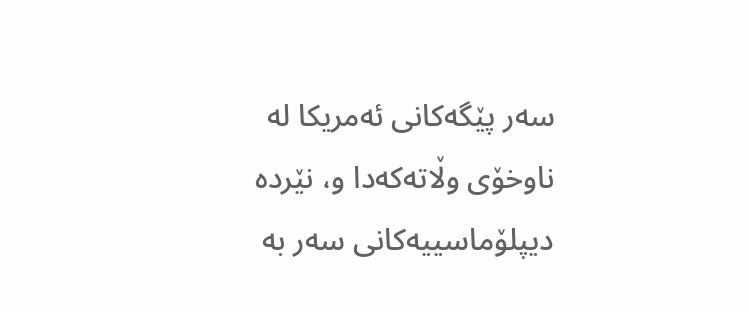سەر پێگەکانی ئەمریکا لە ناوخۆی وڵاتەکەدا و، نێردە دیپلۆماسییەکانی سەر بە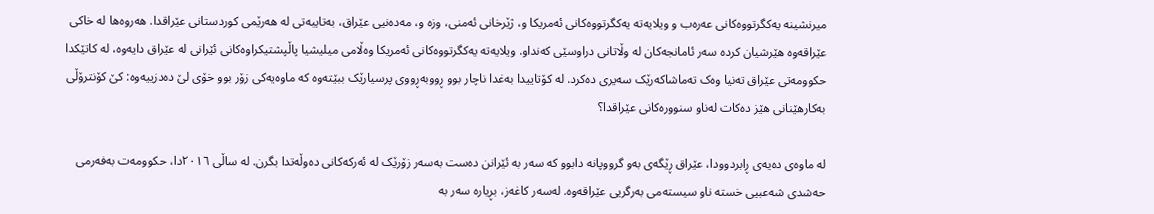میرنشینە یەکگرتووەکانی عەرەب و ویلایەتە یەکگرتووەکانی ئەمریکا و، ژێرخانی ئەمنی، وزە و، مەدەنیی عێراق، بەتایبەتی لە هەرێمی کوردستانی عێراقدا. هەروەها لە خاکی عێراقەوە هێرشیان کردە سەر ئامانجەکان لە وڵاتانی دراوسێی کەنداو. ویلایەتە یەکگرتووەکانی ئەمریکا وەڵامی میلیشیا پاڵپشتیکراوەکانی ئێرانی لە عێراق دایەوە، لە کاتێکدا حکوومەتی عێراق تەنیا وەک تەماشاکەرێک سەیری دەکرد. لە کۆتاییدا بەغدا ناچار بوو ڕووبەڕووی پرسیارێک ببێتەوە کە ماوەیەکی زۆر بوو خۆی لێ دەدزییەوە: کێ کۆنترۆڵی بەکارهێنانی هێز دەکات لەناو سنوورەکانی عێراقدا؟

لە ماوەی دەیەی ڕابردوودا، عێراق ڕێگەی بەو گرووپانە دابوو کە سەر بە ئێرانن دەست بەسەر زۆرێک لە ئەرکەکانی دەوڵەتدا بگرن. لە ساڵی ٢٠١٦دا، حکوومەت بەفەرمی حەشدی شەعبیی خستە ناو سیستەمی بەرگریی عێراقەوە. لەسەر کاغەز، بڕیارە سەر بە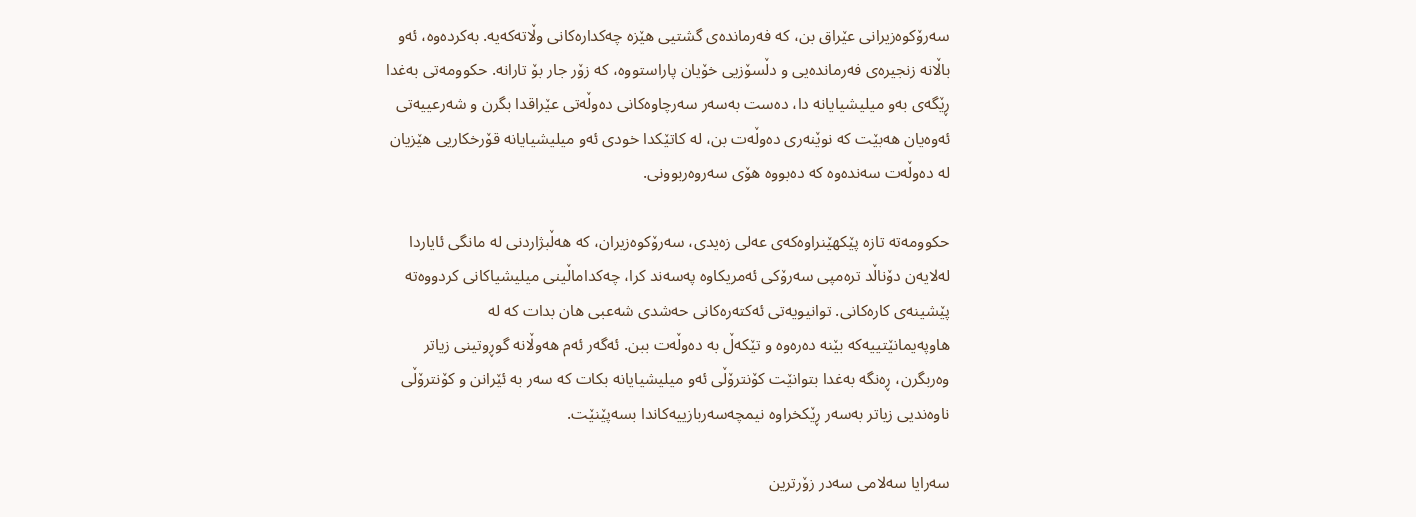سەرۆکوەزیرانی عێراق بن، کە فەرماندەی گشتیی هێزە چەکدارەکانی وڵاتەکەیە. به‌كرده‌وه‌، ئەو باڵانە زنجیرەی فەرماندەیی و دڵسۆزیی خۆیان پاراستووە، کە زۆر جار بۆ تارانە. حکوومەتی بەغدا ڕێگەی بەو میلیشیایانە دا، دەست بەسەر سەرچاوەکانی دەوڵەتی عێراقدا بگرن و شەرعییەتی ئەوەیان هەبێت کە نوێنەری دەوڵەت بن، لە کاتێکدا خودی ئەو میلیشیایانە قۆرخکاریی هێزیان لە دەوڵەت سەندەوە کە دەبووە هۆی سەروەربوونی.

حکوومەتە تازە پێکهێنراوەکەی عەلی زەیدی، سەرۆکوەزیران، کە هەڵبژاردنی لە مانگی ئایاردا لەلایەن دۆناڵد ترەمپی سەرۆکی ئەمریکاوە پەسەند کرا، چەکداماڵینی میلیشیاکانی کردووەتە پێشینەی کارەکانی. توانیویەتی ئەکتەرەکانی حەشدی شەعبی هان بدات کە لە هاوپەیمانێتییەکە بێنە دەرەوە و تێکەڵ بە دەوڵەت ببن. ئەگەر ئەم هەوڵانە گوڕوتینی زیاتر وه‌ربگرن، ڕەنگە بەغدا بتوانێت کۆنترۆڵی ئەو میلیشیایانە بکات کە سەر بە ئێرانن و کۆنترۆڵی ناوەندیی زیاتر بەسەر ڕێکخراوە نیمچەسەربازییەکاندا بسەپێنێت.

سەرایا سەلامی سەدر زۆرترین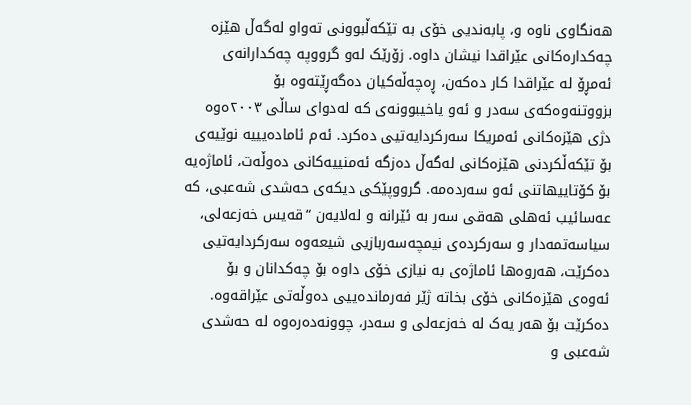هەنگاوی ناوە و، پابەندیی خۆی بە تێکەڵبوونی تەواو لەگەڵ هێزە چەکدارەکانی عێراقدا نیشان داوە. زۆرێک لەو گرووپە چەکدارانەی ئەمڕۆ لە عێراقدا کار دەکەن، ڕەچەڵەکیان دەگەڕێتەوە بۆ بزووتنەوەکەی سەدر و ئەو یاخیبوونەی کە لەدوای ساڵی ٢٠٠٣ەوە دژی هێزەکانی ئەمریکا سەرکردایەتیی دەکرد. ئەم ئامادەیییە نوێیەی بۆ تێكه‌ڵكردنی هێزەکانی له‌گه‌ڵ دەزگه‌ ئەمنییەکانی دەوڵەت، ئاماژەیە بۆ کۆتاییهاتنی ئەو سەردەمە. گرووپێکی دیکەی حەشدی شەعبی، کە عەسائیب ئەهلی هەقی سەر بە ئێرانە و لەلایەن “قەیس خەزعه‌لی، سیاسەتمەدار و سەرکردەی نیمچەسەربازیی شیعەوە سەرکردایەتیی دەکرێت، هەروەها ئاماژەی بە نیازی خۆی داوە بۆ چەکدانان و بۆ ئه‌وه‌ی هێزه‌كانی خۆی بخاته‌ ژێر فەرماندەییی دەوڵەتی عێراقەوە. دەکرێت بۆ هەر یەک لە خەزعه‌لی و سەدر، چوونەدەرەوە لە حەشدی شەعبی و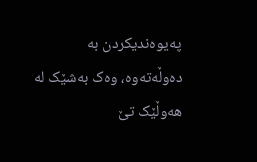پەیوەندیکردن بە دەوڵەتەوە، وەک بەشێک لە هەوڵێک تێ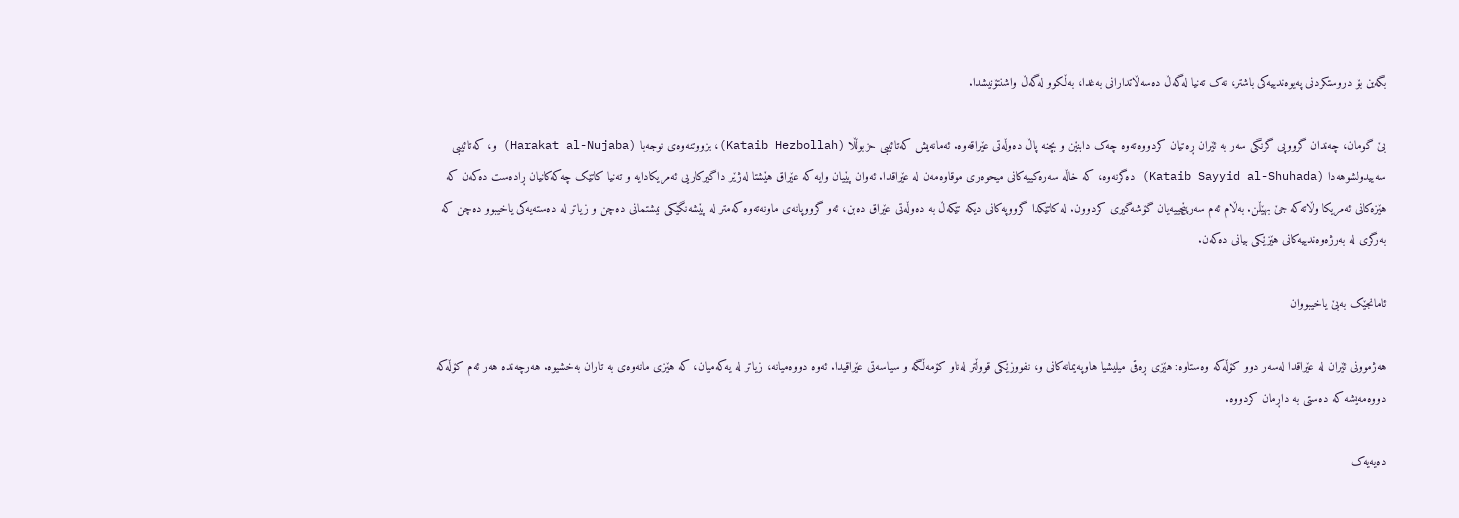بگەین بۆ دروستکردنی پەیوەندییەکی باشتر، نەک تەنیا لەگەڵ دەسەڵاتدارانی بەغدا، بەڵکوو لەگەڵ واشنتۆنیشدا.

بێ گومان، چەندان گرووپی گرنگی سەر بە ئێران ڕەتیان کردووەتەوە چەک دابنێن و بچنە پاڵ دەوڵەتی عێراقەوە. ئەمانەیش کەتائیبی حزبوڵڵا (Kataib Hezbollah)، بزووتنه‌وه‌ی نوجەبا (Harakat al-Nujaba) و، کەتائیبی سەییدولشوهەدا (Kataib Sayyid al-Shuhada) دەگرنەوە، کە خاڵە سەرەکییەکانی میحوەری موقاوەمەن لە عێراقدا. ئەوان پێیان وایە کە عێراق هێشتا لەژێر داگیرکاریی ئەمریکادایە و تەنیا کاتێک چەکەکانیان ڕادەست دەکەن کە هێزەکانی ئەمریکا وڵاتەکە جێ بهێڵن. بەڵام ئەم سەرپێچییەیان گۆشەگیری كردوون. لە کاتێکدا گرووپەکانی دیکە تێکەڵ بە دەوڵەتی عێراق دەبن، ئەو گرووپانەی ماونەتەوە کەمتر لە پێشەنگێکی نیشتمانی دەچن و زیاتر لە دەستەیەکی یاخیبوو دەچن کە بەرگری لە بەرژەوەندییەکانی هێزێکی بیانی دەکەن.

ئامانجێک بەبێ یاخیبووان

هەژموونی ئێران لە عێراقدا لەسەر دوو کۆڵەکە وەستاوە: هێزی ڕەقی میلیشیا هاوپەیمانەکانی و، نفووزێکی قووڵتر لەناو کۆمەڵگە و سیاسەتی عێراقیدا. ئەوە دووەمیانە، زیاتر لە یەکەمیان، کە هێزی مانەوەی بە تاران بەخشیوە. هەرچەندە هەر ئەم کۆڵەکە دووەمەیشە کە دەستی بە داڕمان کردووە.

دەیەیەک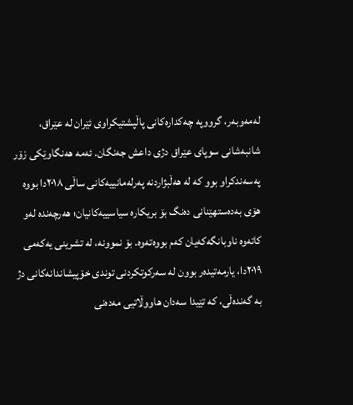لەمەوبەر، گرووپە چەکدارەکانی پاڵپشتیکراوی ئێران لە عێراق، شانبەشانی سوپای عێراق دژی داعش جەنگان. ئەمە هەنگاوێکی زۆر پەسەندکراو بوو کە لە هەڵبژاردنە پەرلەمانییەکانی ساڵی ٢٠١٨دا بووە هۆی بەدەستهێنانی دەنگ بۆ بریکارە سیاسییەکانیان؛ هەرچەندە لەو کاتەوە ناوبانگەکەیان کەم بووەتەوە. بۆ نموونە، لە تشرینی یەکەمی ٢٠١٩دا، یارمەتیدەر بوون لە سەرکوتکردنی توندی خۆپیشاندانەکانی دژ بە گەندەڵی، کە تێیدا سەدان هاووڵاتیی مەدەنی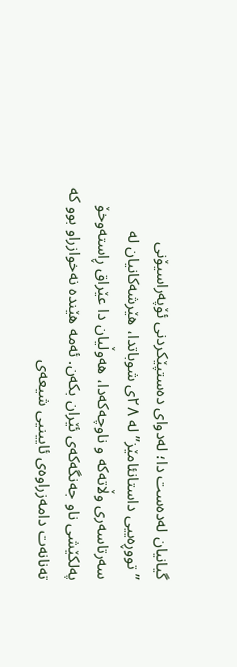گیانیان لەدەست دا؛ لەدوای دەستپێکردنی ئۆپەراسیۆنی ”تووڕەییی داستانئامێز” لە ٢٨ی شوباتدا، هێرشەکانیان لە سەرتاسەری وڵاتەکە و ناوچەکەدا، هەوڵیان دا عێراق ڕاستەوخۆ پەلکێشی ناو جەنگەکەی ئێران بکەن. ئەمە هێندە نەخوازراو بوو کە تەنانەت دامەزراوەی ئایینیی شیعەی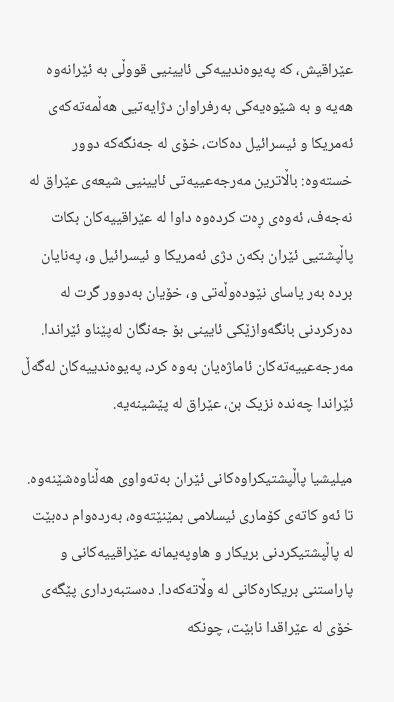عێراقیش، کە پەیوەندییەکی ئایینیی قووڵی بە ئێرانەوە هەیە و بە شێوەیەکی بەرفراوان دژایەتیی هەڵمەتەکەی ئەمریکا و ئیسرائیل دەکات، خۆی لە جەنگەکە دوور خستەوە: باڵاترین مەرجەعییەتی ئایینیی شیعەی عێراق لە نەجەف، ئه‌وه‌ی ڕه‌ت کردەوە داوا لە عێراقییەکان بکات پاڵپشتیی ئێران بکەن دژی ئەمریکا و ئیسرائیل و، پەنایان بردە بەر یاسای نێودەوڵەتی و، خۆیان بەدوور گرت لە دەرکردنی بانگەوازێکی ئایینی بۆ جەنگان لەپێناو ئێراندا. مەرجەعییەتەکان ئاماژەیان بەوە کرد، پەیوەندییەکان لەگەڵ ئێراندا چەندە نزیک بن، عێراق لە پێشینەیە.

میلیشیا پاڵپشتیکراوەکانی ئێران بەتەواوی هەڵناوەشێنەوە. تا ئەو کاتەی کۆماری ئیسلامی بمێنێتەوە، بەردەوام دەبێت لە پاڵپشتیکردنی بریکار و هاوپەیمانە عێراقییەکانی و پاراستنی بریکارەکانی لە وڵاتەکەدا. دەستبەرداری پێگەی خۆی لە عێراقدا نابێت، چونکە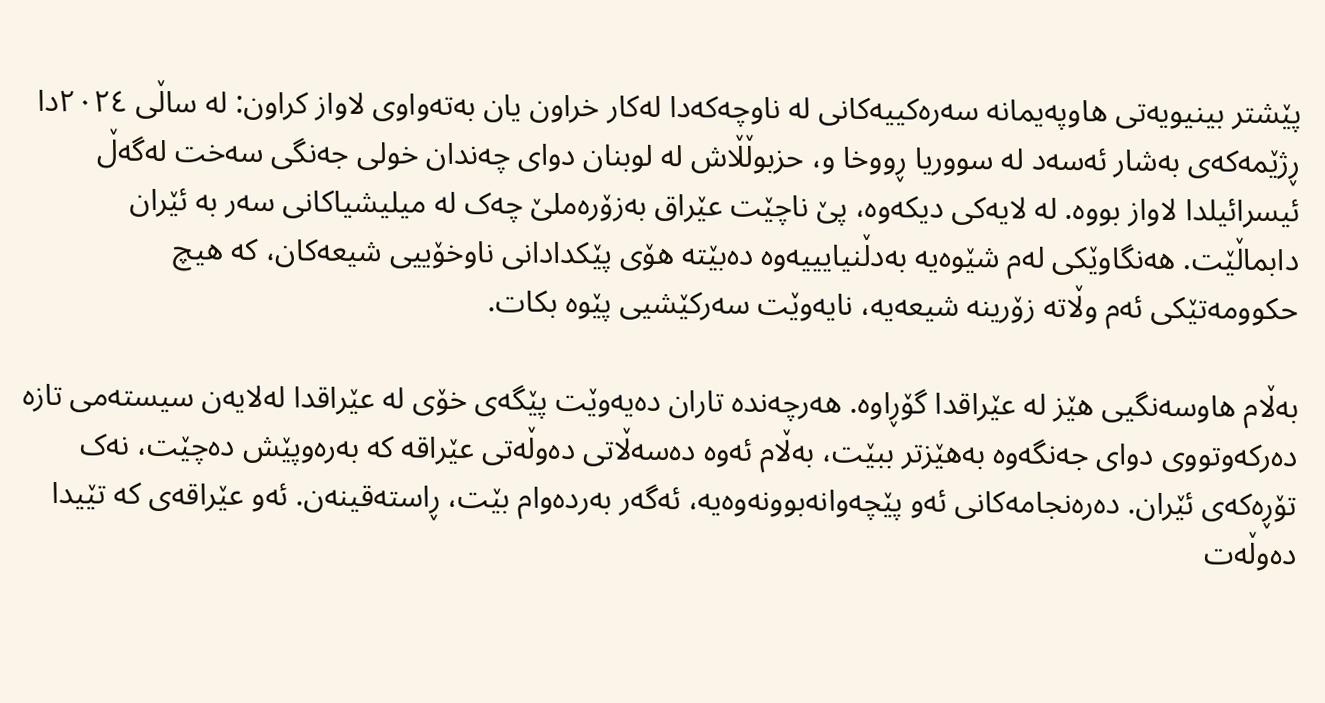پێشتر بینیویەتی هاوپەیمانە سەرەکییەکانی لە ناوچەکەدا لەکار خراون یان بەتەواوی لاواز کراون: لە ساڵی ٢٠٢٤دا ڕژێمەکەی بەشار ئەسەد لە سووریا ڕووخا و، حزبوڵڵاش لە لوبنان دوای چەندان خولی جەنگی سەخت لەگەڵ ئیسرائیلدا لاواز بووە. لە لایه‌كی دیكه‌وه‌، پێ ناچێت عێراق بەزۆرەملێ چەک لە میلیشیاکانی سەر بە ئێران دابماڵێت. هەنگاوێکی لەم شێوەیە بەدڵنیایییەوە دەبێتە هۆی پێکدادانی ناوخۆییی شیعەکان، کە هیچ حکوومەتێکی ئەم وڵاتە زۆرینە شیعەیە، نایەوێت سەرکێشیی پێوە بکات.

بەڵام هاوسەنگیی هێز لە عێراقدا گۆڕاوە. هەرچەندە تاران دەیەوێت پێگەی خۆی لە عێراقدا لەلایەن سیستەمی تازە دەرکەوتووی دوای جەنگەوە بەهێزتر ببێت، بەڵام ئەوە دەسەڵاتی دەوڵەتی عێراقە کە بەرەوپێش دەچێت، نەک تۆڕەکەی ئێران. دەرەنجامەکانی ئەو پێچەوانەبوونەوەیە، ئەگەر بەردەوام بێت، ڕاستەقینەن. ئەو عێراقەی کە تێیدا دەوڵەت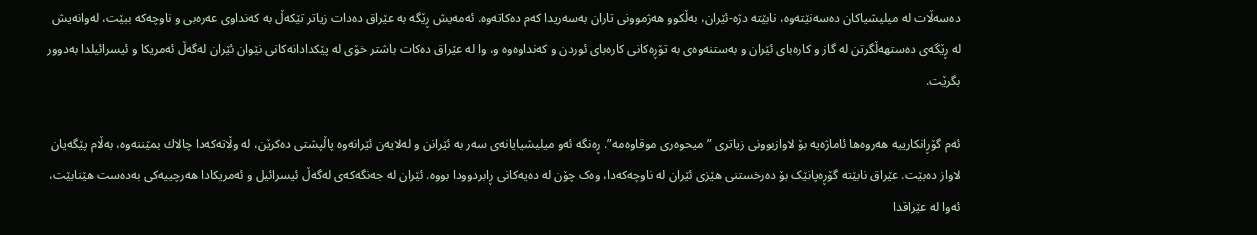دەسەڵات لە میلیشیاکان دەسەنێتەوە، نابێتە دژە-ئێران، بەڵکوو هەژموونی تاران بەسەریدا کەم دەکاتەوە. ئەمەیش ڕێگە بە عێراق دەدات زیاتر تێکەڵ بە کەنداوی عەرەبی و ناوچەکە ببێت، لەوانەیش لە ڕێگەی دەستهەڵگرتن لە گاز و کارەبای ئێران و بەستنەوەی بە تۆڕەکانی کارەبای ئوردن و کەنداوەوە و، وا لە عێراق دەکات باشتر خۆی له‌ پێکدادانه‌كانی نێوان ئێران لەگەڵ ئەمریکا و ئیسرائیلدا به‌دوور بگرێت.

ئەم گۆڕانکارییە هەروەها ئاماژەیە بۆ لاوازبوونی زیاتری ”میحوەری موقاوەمە”. ڕەنگە ئەو میلیشیایانەی سەر بە ئێرانن و لەلایەن ئێرانەوە پاڵپشتی دەکرێن، لە وڵاتەکەدا چالاك بمێننەوە، بەڵام پێگەیان لاواز دەبێت. عێراق نابێتە گۆڕەپانێک بۆ دەرخستنی هێزی ئێران لە ناوچەکەدا، وەک چۆن لە دەیەکانی ڕابردوودا بووە. ئێران لە جەنگەکەی لەگەڵ ئیسرائیل و ئەمریکادا هەرچییەکی بەدەست هێنابێت، ئەوا لە عێراقدا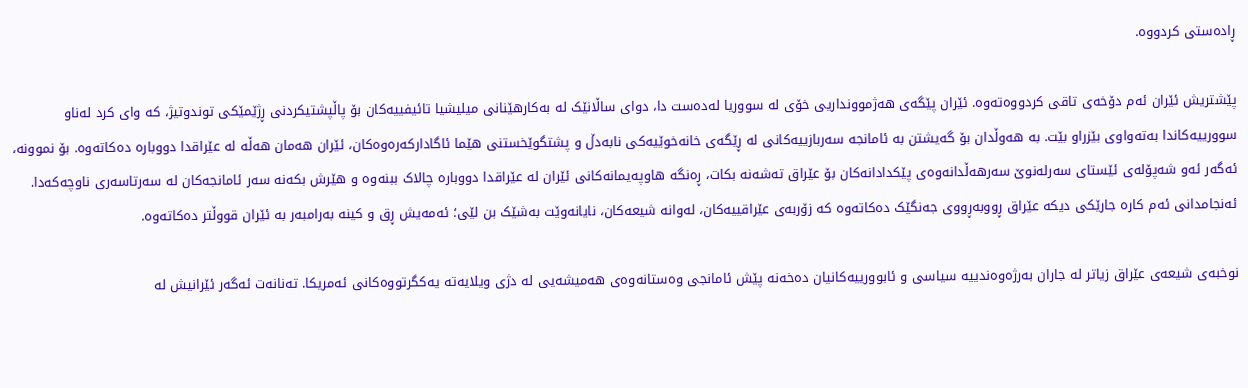ڕاده‌ستی كردووه‌.

پێشتریش ئێران ئەم دۆخەی تاقی کردووەتەوە. ئێران پێگەی هەژموونداریی خۆی لە سووریا لەدەست دا، دوای ساڵانێک لە بەکارهێنانی میلیشیا تائیفییەکان بۆ پاڵپشتیکردنی ڕژێمێکی توندوتیژ، کە وای کرد لەناو سوورییەکاندا بەتەواوی بێزراو بێت. بە هەوڵدان بۆ گەیشتن بە ئامانجە سەربازییەکانی لە ڕێگەی خانه‌خوێیه‌كی نابه‌دڵ و پشتگوێخستنی هێما ئاگادارکەرەوەکان، ئێران هەمان هەڵە لە عێراقدا دووبارە دەکاتەوە. بۆ نموونە، ئەگەر ئەو شەپۆلەی ئێستای سەرلەنوێ سەرهەڵدانەوەی پێکدادانەکان بۆ عێراق تەشەنە بکات، ڕەنگە هاوپەیمانەکانی ئێران لە عێراقدا دووبارە چالاک ببنەوە و هێرش بکەنە سەر ئامانجەکان لە سەرتاسەری ناوچەکەدا. ئەنجامدانی ئەم کارە جارێکی دیکە عێراق ڕووبەڕووی جەنگێک دەکاتەوە کە زۆربەی عێراقییەکان، له‌وانه‌ شیعەکان، نایانەوێت بەشێک بن لێی؛ ئەمەیش ڕق و کینە بەرامبەر بە ئێران قووڵتر دەکاتەوە.

نوخبەی شیعەی عێراق زیاتر لە جاران بەرژەوەندییە سیاسی و ئابوورییەکانیان دەخەنە پێش ئامانجی وه‌ستانه‌وه‌ی هەمیشەیی لە دژی ویلایەتە یەکگرتووەکانی ئەمریکا. تەنانەت ئەگەر ئێرانیش لە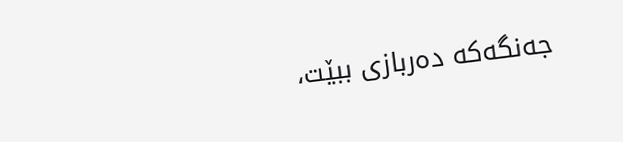جەنگەکە دەربازی ببێت،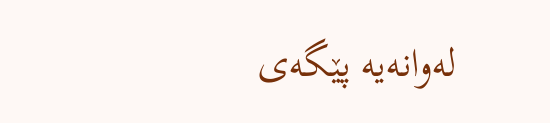لەوانەیە پێگەی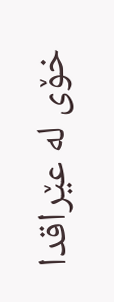خۆی لە عێراقدا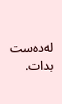له‌ده‌ست بدات.